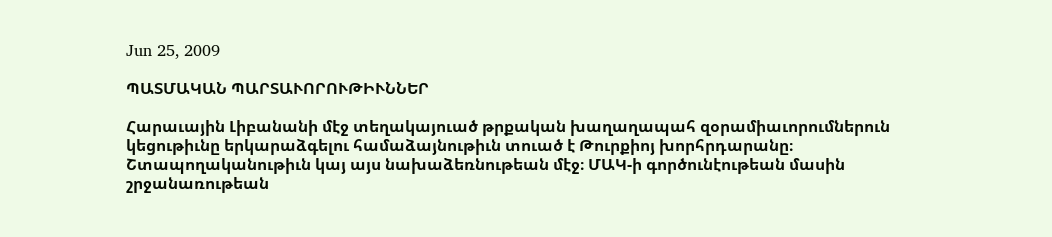Jun 25, 2009

ՊԱՏՄԱԿԱՆ ՊԱՐՏԱՒՈՐՈՒԹԻՒՆՆԵՐ

Հարաւային Լիբանանի մէջ տեղակայուած թրքական խաղաղապահ զօրամիաւորումներուն կեցութիւնը երկարաձգելու համաձայնութիւն տուած է Թուրքիոյ խորհրդարանը։ Շտապողականութիւն կայ այս նախաձեռնութեան մէջ։ ՄԱԿ-ի գործունէութեան մասին շրջանառութեան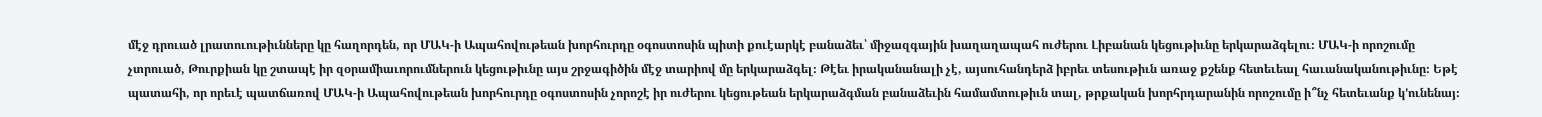մէջ դրուած լրատուութիւնները կը հաղորդեն, որ ՄԱԿ-ի Ապահովութեան խորհուրդը օգոստոսին պիտի քուէարկէ բանաձեւ՝ միջազգային խաղաղապահ ուժերու Լիբանան կեցութիւնը երկարաձգելու։ ՄԱԿ-ի որոշումը չտրուած, Թուրքիան կը շտապէ իր զօրամիաւորումներուն կեցութիւնը այս շրջագիծին մէջ տարիով մը երկարաձգել։ Թէեւ իրականանալի չէ, այսուհանդերձ իբրեւ տեսութիւն առաջ քշենք հետեւեալ հաւանականութիւնը։ Եթէ պատահի, որ որեւէ պատճառով ՄԱԿ-ի Ապահովութեան խորհուրդը օգոստոսին չորոշէ իր ուժերու կեցութեան երկարաձգման բանաձեւին համամտութիւն տալ, թրքական խորհրդարանին որոշումը ի՞նչ հետեւանք կ'ունենայ։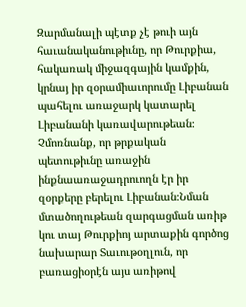Զարմանալի պէտք չէ թուի այն հաւանականութիւնը, որ Թուրքիա, հակառակ միջազգային կամքին, կրնայ իր զօրամիաւորումը Լիբանան պահելու առաջարկ կատարել Լիբանանի կառավարութեան։ Չմոռնանք, որ թրքական պետութիւնը առաջին ինքնաառաջադրուողն էր իր զօրքերը բերելու Լիբանան։Նման մտածողութեան զարգացման առիթ կու տայ Թուրքիոյ արտաքին գործոց նախարար Տաւութօղլուն, որ բառացիօրէն այս առիթով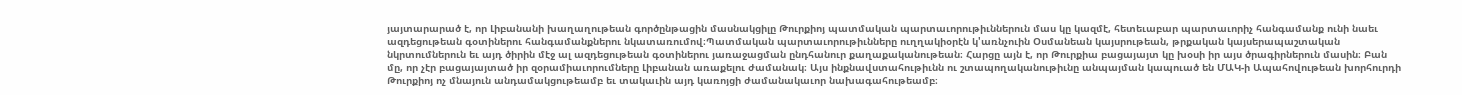յայտարարած է, որ Լիբանանի խաղաղութեան գործընթացին մասնակցիլը Թուրքիոյ պատմական պարտաւորութիւններուն մաս կը կազմէ, հետեւաբար պարտաւորիչ հանգամանք ունի նաեւ ազդեցութեան գօտիներու հանգամանքներու նկատառումով։Պատմական պարտաւորութիւնները ուղղակիօրէն կ'առնչուին Օսմանեան կայսրութեան, թրքական կայսերապաշտական նկրտումներուն եւ այդ ծիրին մէջ ալ ազդեցութեան գօտիներու յառաջացման ընդհանուր քաղաքականութեան։ Հարցը այն է, որ Թուրքիա բացայայտ կը խօսի իր այս ծրագիրներուն մասին։ Բան մը, որ չէր բացայայտած իր զօրամիաւորումները Լիբանան առաքելու ժամանակ։ Այս ինքնավստահութիւնն ու շտապողականութիւնը անպայման կապուած են ՄԱԿ-ի Ապահովութեան խորհուրդի Թուրքիոյ ոչ մնայուն անդամակցութեամբ եւ տակաւին այդ կառոյցի ժամանակաւոր նախագահութեամբ։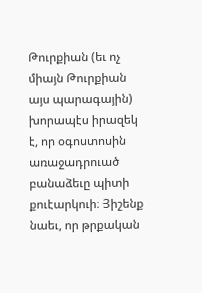Թուրքիան (եւ ոչ միայն Թուրքիան այս պարագային) խորապէս իրազեկ է, որ օգոստոսին առաջադրուած բանաձեւը պիտի քուէարկուի։ Յիշենք նաեւ, որ թրքական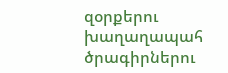զօրքերու խաղաղապահ ծրագիրներու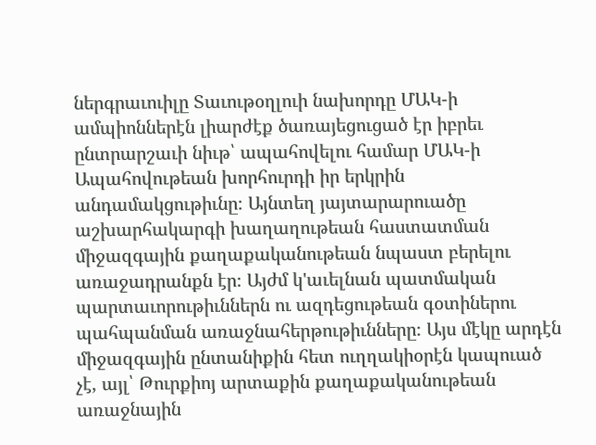ներգրաւուիլը Տաւութօղլուի նախորդը ՄԱԿ-ի ամպիոններէն լիարժէք ծառայեցուցած էր իբրեւ ընտրարշաւի նիւթ՝ ապահովելու համար ՄԱԿ-ի Ապահովութեան խորհուրդի իր երկրին անդամակցութիւնը։ Այնտեղ յայտարարուածը աշխարհակարգի խաղաղութեան հաստատման միջազգային քաղաքականութեան նպաստ բերելու առաջադրանքն էր։ Այժմ կ'աւելնան պատմական պարտաւորութիւններն ու ազդեցութեան գօտիներու պահպանման առաջնահերթութիւնները։ Այս մէկը արդէն միջազգային ընտանիքին հետ ուղղակիօրէն կապուած չէ, այլ՝ Թուրքիոյ արտաքին քաղաքականութեան առաջնային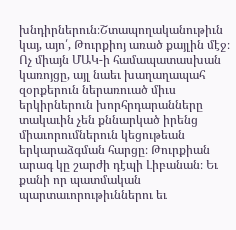խնդիրներուն։Շտապողականութիւն կայ, այո՛, Թուրքիոյ առած քայլին մէջ։ Ոչ միայն ՄԱԿ-ի համապատասխան կառոյցը, այլ նաեւ խաղաղապահ զօրքերուն ներառուած միւս երկիրներուն խորհրդարանները տակաւին չեն քննարկած իրենց միաւորումներուն կեցութեան երկարաձգման հարցը։ Թուրքիան արագ կը շարժի դէպի Լիբանան։ Եւ քանի որ պատմական պարտաւորութիւններու եւ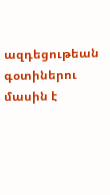ազդեցութեան գօտիներու մասին է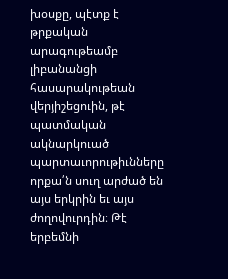խօսքը, պէտք է թրքական արագութեամբ լիբանանցի հասարակութեան վերյիշեցուին, թէ պատմական ակնարկուած պարտաւորութիւնները որքա՛ն սուղ արժած են այս երկրին եւ այս ժողովուրդին։ Թէ երբեմնի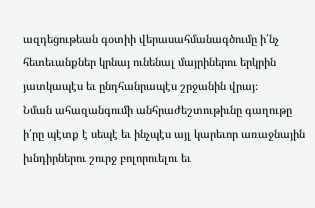ազդեցութեան գօտիի վերասահմանագծումը ի՛նչ հետեւանքներ կրնայ ունենալ մայրիներու երկրին յատկապէս եւ ընդհանրապէս շրջանին վրայ։
Նման ահազանգումի անհրաժեշտութիւնը գաղութը ի՛րը պէտք է սեպէ եւ ինչպէս այլ կարեւոր առաջնային խնդիրներու շուրջ բոլորուելու եւ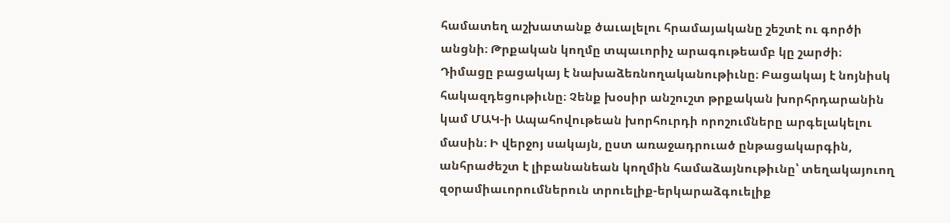համատեղ աշխատանք ծաւալելու հրամայականը շեշտէ ու գործի անցնի։ Թրքական կողմը տպաւորիչ արագութեամբ կը շարժի։ Դիմացը բացակայ է նախաձեռնողականութիւնը։ Բացակայ է նոյնիսկ հակազդեցութիւնը։ Չենք խօսիր անշուշտ թրքական խորհրդարանին կամ ՄԱԿ-ի Ապահովութեան խորհուրդի որոշումները արգելակելու մասին։ Ի վերջոյ սակայն, ըստ առաջադրուած ընթացակարգին, անհրաժեշտ է լիբանանեան կողմին համաձայնութիւնը՝ տեղակայուող զօրամիաւորումներուն տրուելիք-երկարաձգուելիք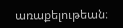առաքելութեան։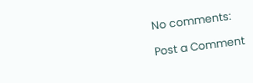No comments:

Post a Comment